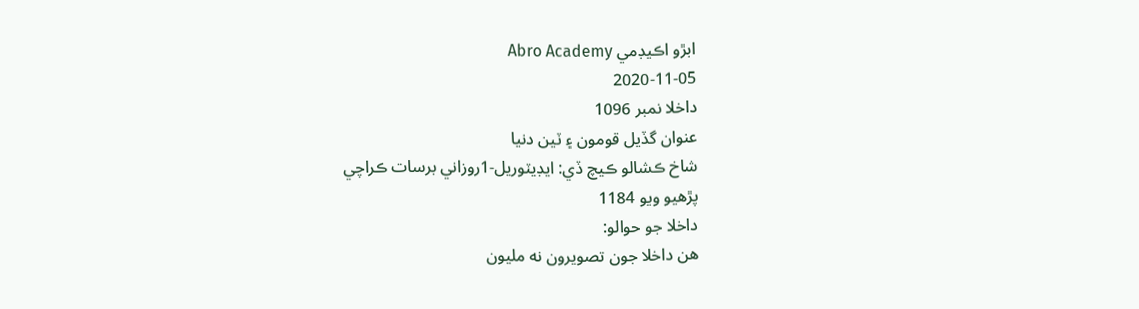ابڙو اڪيڊمي Abro Academy
2020-11-05
داخلا نمبر 1096
عنوان گڏيل قومون ۽ ٽين دنيا
شاخ ڪشالو ڪيچ ڏي: ايڊيٽوريل-1روزاني برسات ڪراچي
پڙهيو ويو 1184
داخلا جو حوالو:
هن داخلا جون تصويرون نه مليون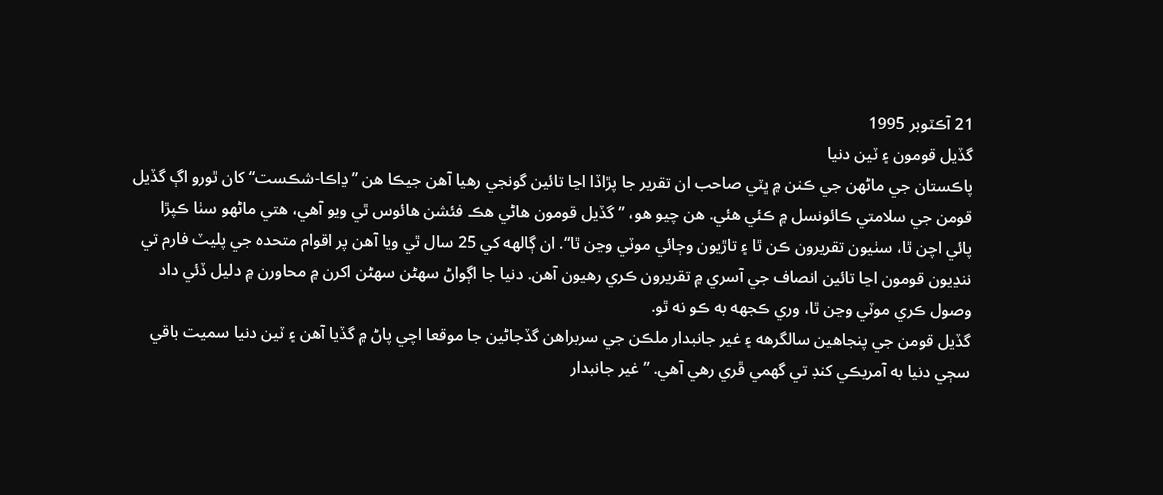21 آڪٽوبر 1995
گڏيل قومون ۽ ٽين دنيا
پاڪستان جي ماڻهن جي ڪنن ۾ ڀٽي صاحب ان تقرير جا پڙاڏا اڃا تائين گونجي رهيا آهن جيڪا هن ”ڍاڪا-شڪست“ کان ٿورو اڳ گڏيل قومن جي سلامتي ڪائونسل ۾ ڪئي هئي. هن چيو هو، ”گڏيل قومون هاڻي هڪ فئشن هائوس ٿي ويو آهي، هتي ماڻهو سٺا ڪپڙا پائي اچن ٿا، سٺيون تقريرون ڪن ٿا ۽ تاڙيون وڄائي موٽي وڃن ٿا“. ان ڳالهه کي 25 سال ٿي ويا آهن پر اقوام متحده جي پليٽ فارم تي ننڍيون قومون اڃا تائين انصاف جي آسري ۾ تقريرون ڪري رهيون آهن. دنيا جا اڳواڻ سهڻن سهڻن اکرن ۾ محاورن ۾ دليل ڏئي داد وصول ڪري موٽي وڃن ٿا، وري ڪجهه به ڪو نه ٿو.
گڏيل قومن جي پنجاهين سالگرهه ۽ غير جانبدار ملڪن جي سربراهن گڏجاڻين جا موقعا اچي پاڻ ۾ گڏيا آهن ۽ ٽين دنيا سميت باقي سڄي دنيا به آمريڪي کنڊ تي گهمي ڦري رهي آهي. ”غير جانبدار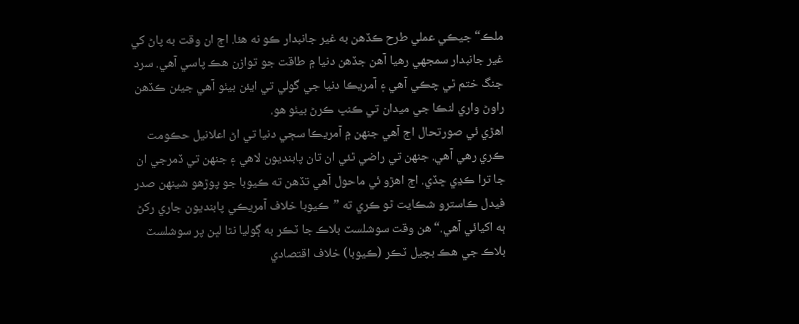ملڪ“ جيڪي عملي طرح ڪڏهن به غير جانبدار ڪو نه هئا. اڄ ان وقت به پاڻ کي غير جانبدار سمجهي رهيا آهن جڏهن دنيا ۾ طاقت جو توازن هڪ پاسي آهي. سرد جنگ ختم ٿي چڪي آهي ۽ آمريڪا دنيا جي گولي تي ايئن بيٺو آهي جيئن ڪڏهن راوڻ واري لنڪا جي ميدان تي ڪنڀ ڪرڻ بيٺو هو.
اهڙي ئي صورتحال اڄ آهي جنهن ۾ آمريڪا سڄي دنيا تي اڻ اعلانيل حڪومت ڪري رهي آهي. جنهن تي راضي ٿئي ان تان پابنديون لاهي ۽ جنهن تي ڏمرجي ان جا ترا ڪڍي ڇڏي. اڄ اهڙو ئي ماحول آهي تڏهن ته ڪيوبا جو پوڙهو شينهن صدر فيدل ڪاسترو شڪايت ٿو ڪري ته ”ڪيوبا خلاف آمريڪي پابنديون جاري رکڻ ٻه اکيائي آهي.“ هن وقت سوشلسٽ بلاڪ جا ٽڪر به ڳوليا نٿا لڀن پر سوشلسٽ بلاڪ جي هڪ بچيل ٽڪر (ڪيوبا) خلاف اقتصادي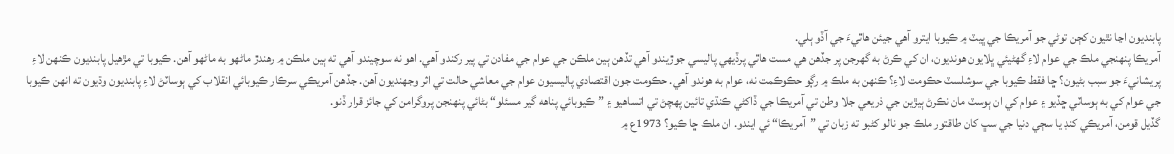پابنديون اڃا نٿيون کڄن توڻي جو آمريڪا جي ڀيٽ ۾ ڪيوبا ايترو آهي جيئن هاٿيءَ جي آڏو ٻلي.
آمريڪا پنهنجي ملڪ جي عوام لاءِ گهڻيئي ڀلايون هونديون، ان کي ڪرڻ به گهرجن پر جڏهن هي مست هاٿي پرڏيهي پاليسي جوڙيندو آهي تڏهن ٻين ملڪن جي عوام جي مفادن تي پير رکندو آهي. اهو نه سوچيندو آهي ته ٻين ملڪن ۾ رهندڙ ماڻهو به ماڻهو آهن. ڪيوبا تي مڙهيل پابنديون ڪنهن لاءِ پريشانيءَ جو سبب بڻيون؟ ڇا فقط ڪيوبا جي سوشلسٽ حڪومت لاءِ؟ ڪنهن به ملڪ ۾ رڳو حڪوڪمت نه، عوام به هوندو آهي. حڪومت جون اقتصادي پاليسيون عوام جي معاشي حالت تي اثر وجهنديون آهن. جڏهن آمريڪي سرڪار ڪيوبائي انقلاب کي ٻوساٽڻ لاءِ پابنديون وڌيون ته انهن ڪيوبا جي عوام کي به ٻوساٽي ڇڏيو ۽ عوام کي ان ٻوسٽ مان نڪرڻ ٻيڙين جي ذريعي جلا وطن تي آمريڪا جي ڏاکڻي ڪنڌي تائين پهچڻ تي اتساهيو ۽ ”ڪيوبائي پناهه گير مسئلو“ بڻائي پنهنجن پروگرامن کي جائز قرار ڏنو.
گڏيل قومن، آمريڪي کنڊ يا سڄي دنيا جي سڀ کان طاقتور ملڪ جو نالو کڻبو ته زبان تي ”آمريڪا“ ئي ايندو. ان ملڪ ڇا ڪيو؟ 1973ع ۾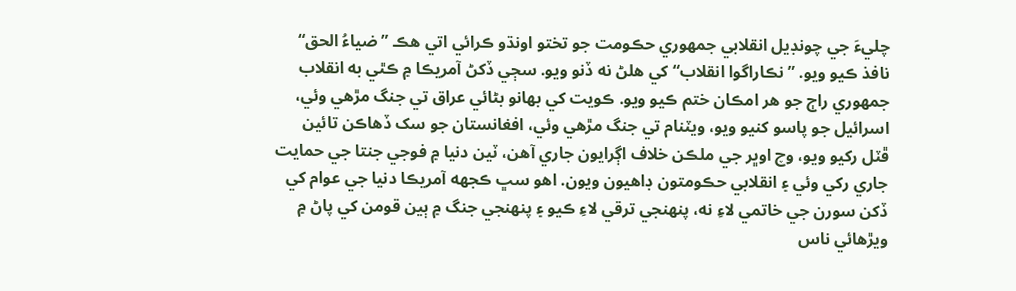چليءَ جي چونڊيل انقلابي جمهوري حڪومت جو تختو اونڌو ڪرائي اتي هڪ ”ضياءُ الحق“ نافذ ڪيو ويو. ”نڪاراگوا انقلاب“ کي هلڻ نه ڏنو ويو. سڄي ڏکڻ آمريڪا ۾ ڪٿي به انقلاب جمهوري راڄ جو هر امڪان ختم ڪيو ويو. ڪويت کي بهانو بڻائي عراق تي جنگ مڙهي وئي، اسرائيل جو پاسو کنيو ويو، ويٽنام تي جنگ مڙهي وئي، افغانستان جو سک ڏهاڪن تائين ڦٽل رکيو ويو، وچ اوڀر جي ملڪن خلاف اڳرايون جاري آهن، ٽين دنيا ۾ فوجي جنتا جي حمايت جاري رکي وئي ۽ انقلابي حڪومتون ڊاهيون ويون. اهو سڀ ڪجهه آمريڪا دنيا جي عوام کي ڏکن سورن جي خاتمي لاءِ نه، پنهنجي ترقي لاءِ ڪيو ۽ پنهنجي جنگ ۾ ٻين قومن کي پاڻ ۾ ويڙهائي ناس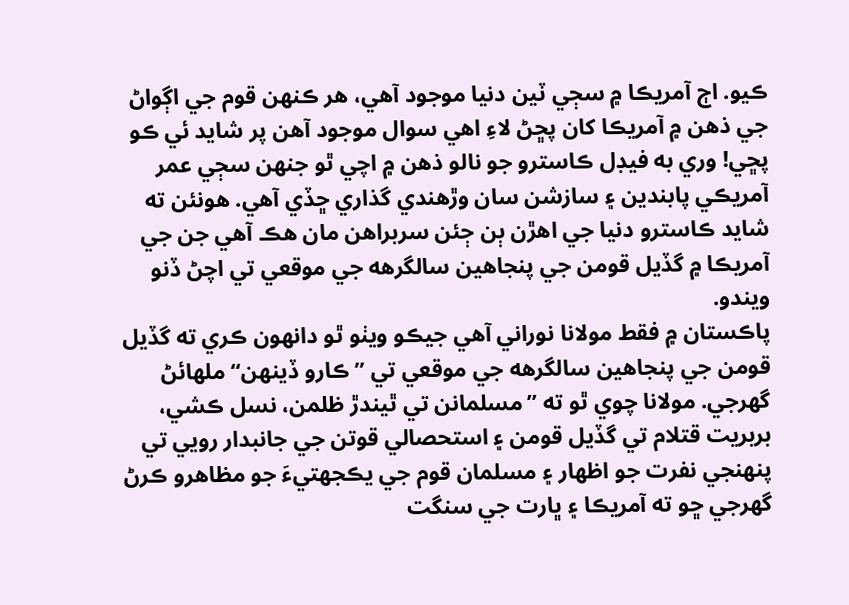ڪيو. اڄ آمريڪا ۾ سڄي ٽين دنيا موجود آهي، هر ڪنهن قوم جي اڳواڻ جي ذهن ۾ آمريڪا کان پڇڻ لاءِ اهي سوال موجود آهن پر شايد ئي ڪو پڇي! وري به فيڊل ڪاسترو جو نالو ذهن ۾ اچي ٿو جنهن سڄي عمر آمريڪي پابندين ۽ سازشن سان وڙهندي گذاري ڇڏي آهي. هونئن ته شايد ڪاسترو دنيا جي اهڙن ٻن ڄئن سربراهن مان هڪ آهي جن جي آمريڪا ۾ گڏيل قومن جي پنجاهين سالگرهه جي موقعي تي اچڻ ڏنو ويندو.
پاڪستان ۾ فقط مولانا نوراني آهي جيڪو ويٺو ٿو دانهون ڪري ته گڏيل قومن جي پنجاهين سالگرهه جي موقعي تي ”ڪارو ڏينهن“ ملهائڻ گهرجي. مولانا چوي ٿو ته ”مسلمانن تي ٿيندڙ ظلمن، نسل ڪشي، بربريت قتلام تي گڏيل قومن ۽ استحصالي قوتن جي جانبدار رويي تي پنهنجي نفرت جو اظهار ۽ مسلمان قوم جي يڪجهتيءَ جو مظاهرو ڪرڻ گهرجي ڇو ته آمريڪا ۽ ڀارت جي سنگت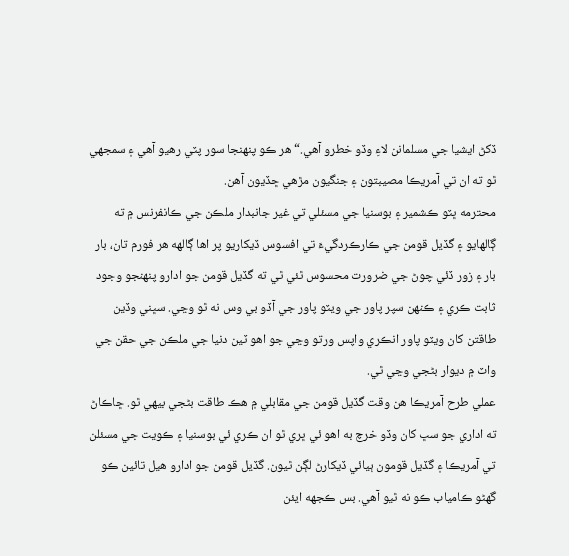ڏکڻ ايشيا جي مسلمانن لاءِ وڏو خطرو آهي.“ هر ڪو پنهنجا سور پٽي رهيو آهي ۽ سمجهي ٿو ته ان تي آمريڪا مصيبتون ۽ جنگيون مڙهي ڇڏيون آهن.
محترمه ڀٽو ڪشمير ۽ بوسنيا جي مسئلي تي غير جانبدار ملڪن جي ڪانفرنس ۾ ته ڳالهايو ۽ گڏيل قومن جي ڪارڪردگيءَ تي افسوس ڏيکاريو پر اها ڳالهه هر فورم تان، بار بار ۽ زور ڏئي چوڻ جي ضرورت محسوس ٿئي ٿي ته گڏيل قومن جو ادارو پنهنجو وجود ثابت ڪري ۽ ڪنهن سپر پاور جي ويٽو پاور جي آڏو بي وس نه ٿو وڃي. سڀني وڏين طاقتن کان ويٽو پاور انڪري واپس ورتو وڃي جو اهو ٽين دنيا جي ملڪن جي حقن جي واٽ ۾ ديوار بڻجي وڃي ٿي.
عملي طرح آمريڪا هن وقت گڏيل قومن جي مقابلي ۾ هڪ طاقت بڻجي بيهي ٿو. ڇاڪاڻ ته اداري جو سڀ کان وڏو خرچ به اهو ئي ڀري ٿو ان ڪري ئي بوسنيا ۽ ڪويت جي مسئلن تي آمريڪا ۽ گڏيل قومون ٻيائي ڏيکارڻ لڳن ٿيون. گڏيل قومن جو ادارو هيل تائين ڪو گهڻو ڪامياب ڪو نه ٿيو آهي. بس ڪجهه ايئن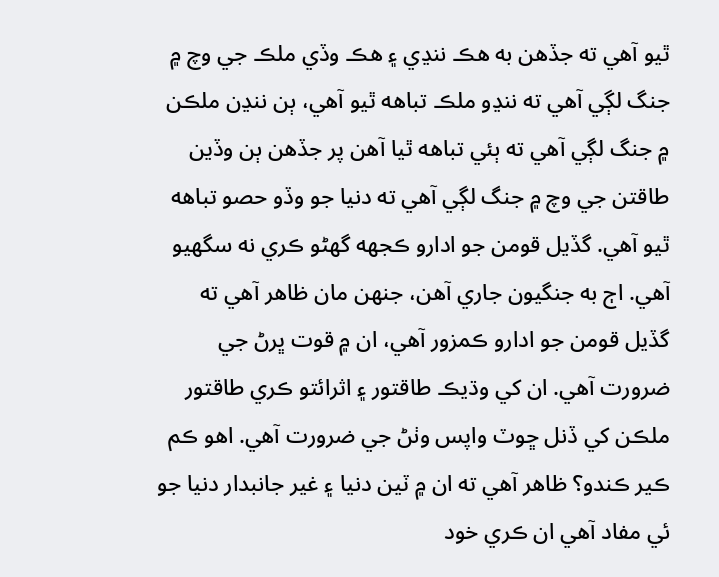ٿيو آهي ته جڏهن به هڪ ننڍي ۽ هڪ وڏي ملڪ جي وچ ۾ جنگ لڳي آهي ته ننڍو ملڪ تباهه ٿيو آهي، ٻن ننڍن ملڪن ۾ جنگ لڳي آهي ته ٻئي تباهه ٿيا آهن پر جڏهن ٻن وڏين طاقتن جي وچ ۾ جنگ لڳي آهي ته دنيا جو وڏو حصو تباهه ٿيو آهي. گڏيل قومن جو ادارو ڪجهه گهڻو ڪري نه سگهيو آهي. اڄ به جنگيون جاري آهن، جنهن مان ظاهر آهي ته گڏيل قومن جو ادارو ڪمزور آهي، ان ۾ قوت ڀرڻ جي ضرورت آهي. ان کي وڌيڪ طاقتور ۽ اثرائتو ڪري طاقتور ملڪن کي ڏنل ڇوٽ واپس وٺڻ جي ضرورت آهي. اهو ڪم ڪير ڪندو؟ ظاهر آهي ته ان ۾ ٽين دنيا ۽ غير جانبدار دنيا جو ئي مفاد آهي ان ڪري خود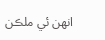انهن ئي ملڪن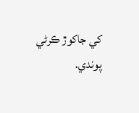کي جاکوڙ ڪرڻي پوندي.